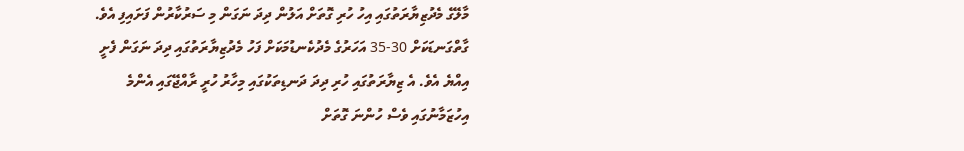މާލޭގެ މެދުޒިޔާރަތުގައި އިހު ހުރި ގޮތަށް އަލުން ދިދަ ނަގަން މި ސަރުކާރުން ފަށައިފި އެވެ.
ގާތްގަނޑަކަށް 30-35 އަހަރުގެ މެދުކެނޑުމަކަށް ފަހު މެދުޒިޔާރަތުގައި ދިދަ ނަގަން ފެށީ އިއްޔެ އެވެ. އެ ޒިޔާރަތުގައި ހުރި ދިދަ ދަނޑިތަކުގައި މިހާރު ހުރީ ރާއްޖޭގައި އެންމެ އިހުޒަމާނުގައި ވެސް ހުންނަ ގޮތަށް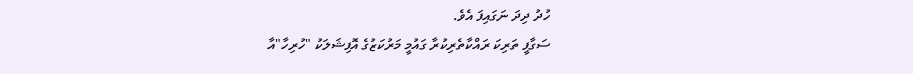ހުދު ދިދަ ނަގައިފަ އެވެ.
ސަގާފީ ތަރިކަ ރައްކާތެރިކުރާ ގައުމީ މަރުކަޒުގެ އޮފިޝަލަކު "ހުރިހާ"އާ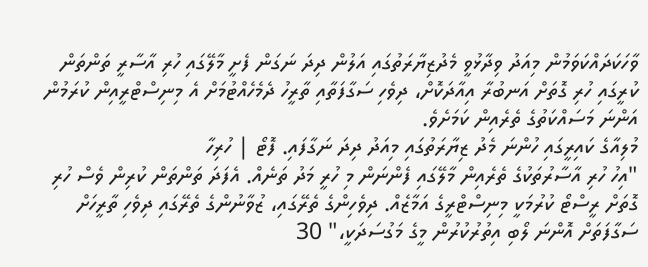ވާހަކަދައްކަވަމުން މިއަދު ވިދާޅުވީ މެދުޒިޔާރަތުގައި އަލުން ދިދަ ނަގަން ފެށީ މާލޭގައި ހުރި އާސާރީ ތަންތަން ކުރީގައި ހުރި ގޮތަށް އަނބުރާ އިއާދަކޮށް، ދިވެހި ސަގާފަތާއި ތާރީހު ދެމެހެއްޓުމަށް އެ މިނިސްޓްރީއިން ކުރަމުން އަންނަ މަސައްކަތުގެ ތެރެއިން ކަމަށެވެ.
މުލިއާގެ ކައިރީގައި ހުންނަ މެދު ޒިޔާރަތުގައި މިއަދު ދިދަ ނަގާފައި. ފޮޓޯ | ހުރިހާ
"އިހު ހުރި އާސާރުތަކުގެ ތެރެއިން މާލޭގައި ފެންނަން މި ހުރީ މަދު ތަނެއް. އެފަދަ ތަންތަން ކުރިން ވެސް ހުރި ގޮތަށް ރީސްޓޯ ކުރުމަކީ މިނިސްޓްރީގެ އަމާޒެއް. ދިވެހިންގެ ތެރޭގައި، ޒުވާނުންގެ ތެރޭގައި ދިވެހި ތާރީހަށް ސަގާފަތަށް އޮންނަ ލޯބި އިތުރުކުރުން މީގެ މަގުސަދަކީ،" 30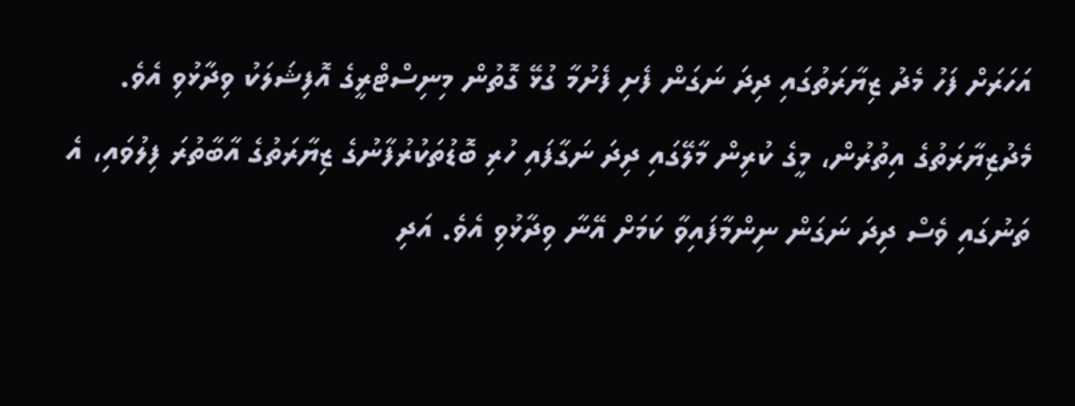އަހަރަށް ފަހު މެދު ޒިޔާރަތުގައި ދިދަ ނަގަން ފެށި ފެށުމާ ގުޅޭ ގޮތުން މިނިސްޓްރީގެ އޮފިޝަލަކު ވިދާޅުވި އެވެ.
މެދުޒިޔާރަތުގެ އިތުރުން، މީގެ ކުރިން މާލޭގައި ދިދަ ނަގާފައި ހުރި ބޮޑުތަކުރުފާނުގެ ޒިޔާރަތުގެ އާބާތުރަ ފިލުވައި، އެ ތަނުގައި ވެސް ދިދަ ނަގަން ނިންމާފައިވާ ކަމަށް އޭނާ ވިދާޅުވި އެވެ. އަދި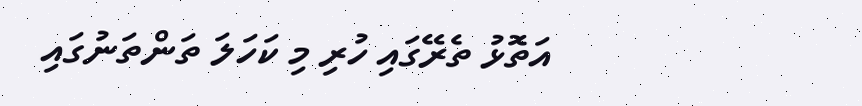އަތޮޅު ތެރޭގައި ހުރި މި ކަހަލަ ތަންތަނުގައި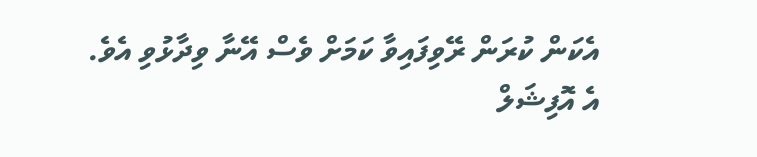އެކަން ކުރަން ރޭވިފައިވާ ކަމަށް ވެސް އޭނާ ވިދާޅުވި އެވެ.
އެ އޮފިޝަލް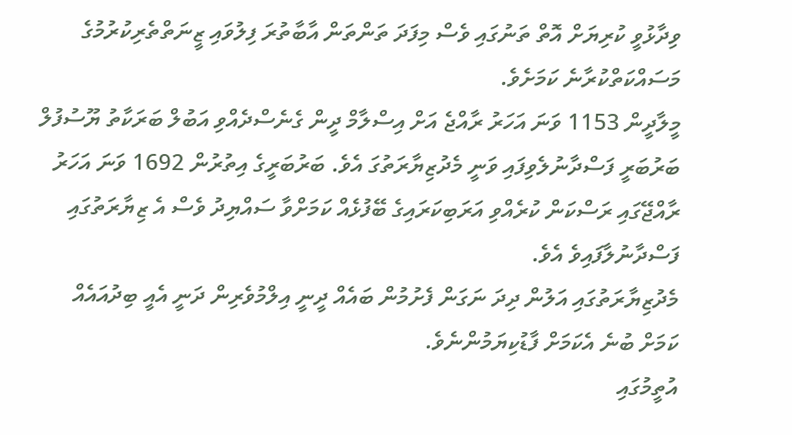ވިދާޅުވީ ކުރިޔަށް އޮތް ތަނުގައި ވެސް މިފަދަ ތަންތަން އާބާތުރަ ފިލުވައި ޒީނަތްތެރިކުރުމުގެ މަސައްކަތްކުރާނެ ކަމަށެވެ.
މީލާދީން 1153 ވަނަ އަހަރު ރާއްޖެ އަށް އިސްލާމް ދީން ގެނެސްދެއްވި އަބުލް ބަރަކާތު ޔޫސުފުލް ބަރުބަރީ ފަސްދާނުލެވިފައި ވަނީ މެދުޒިޔާރަތުގަ އެވެ. ބަރުބަރީގެ އިތުރުން 1692 ވަނަ އަހަރު ރާއްޖޭގައި ރަސްކަން ކުރެއްވި އަރަބިކަރައިގެ ބޭފުޅެއް ކަމަށްވާ ސައްޔިދު ވެސް އެ ޒިޔާރަތުގައި ފަސްދާނުލާފައިވެ އެވެ.
މެދުޒިޔާރަތުގައި އަލުން ދިދަ ނަގަން ފެށުމުން ބައެއް ދީނީ އިލްމުވެރިން ދަނީ އެއީ ބިދުއައެއް ކަމަށް ބުނެ އެކަމަށް ފާޑުކިޔަމުންނެވެ.
އުތީމުގައި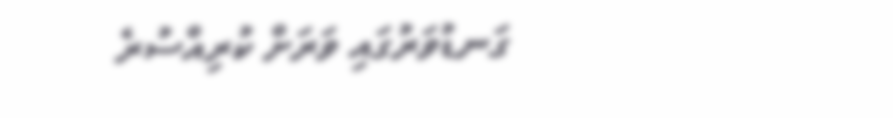ގަނޑުވަރުގައި ވަރަށް ކުރިއްސުރެ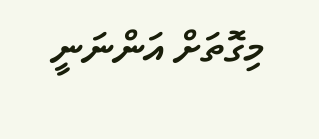މިގޮތަށް އަންނަނީ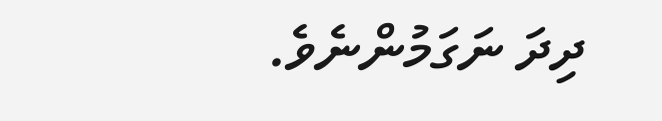ދިދަ ނަގަމުންނެވެ.